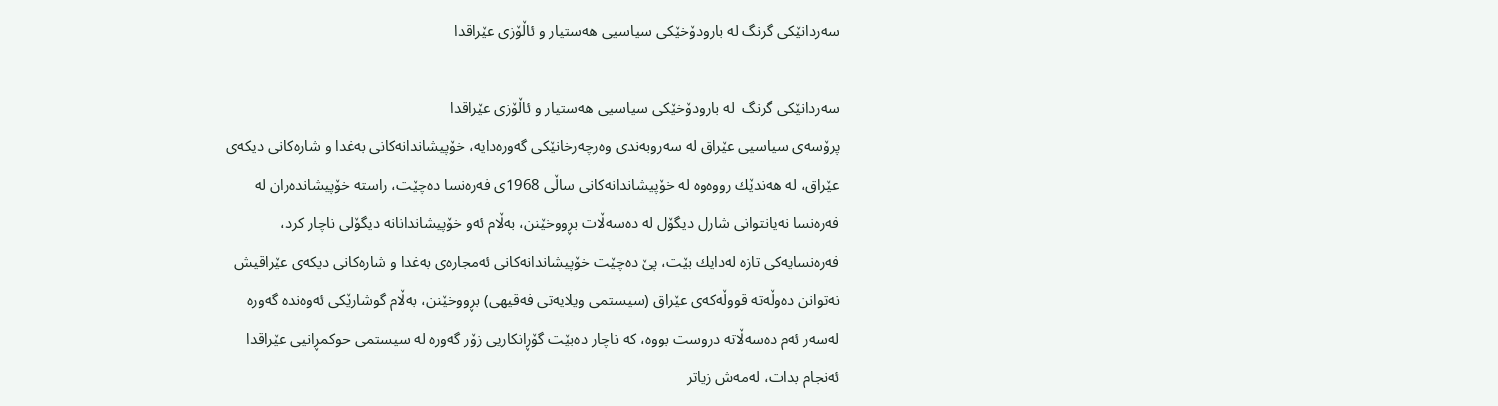سەردانێكی گرنگ لە بارودۆخێكی سیاسیی هەستیار و ئاڵۆزی عێراقدا

سەردانێكی گرنگ  لە بارودۆخێكی سیاسیی هەستیار و ئاڵۆزی عێراقدا
پرۆسەی سیاسیی عێراق لە سەروبەندی وەرچەرخانێكی گەورەدایە، خۆپیشاندانەكانی بەغدا و شارەكانی دیكەی عێراق، لە هەندێك رووەوە لە خۆپیشاندانەكانی ساڵی 1968ی فەرەنسا دەچێت، راستە خۆپیشاندەران لە فەرەنسا نەیانتوانی شارل دیگۆل لە دەسەڵات بڕووخێنن، بەڵام ئەو خۆپیشاندانانە دیگۆلی ناچار كرد، فەرەنسایەكی تازە لەدایك بێت، پێ دەچێت خۆپیشاندانەكانی ئەمجارەی بەغدا و شارەكانی دیكەی عێراقیش نەتوانن دەوڵەتە قووڵەكەی عێراق (سیستمی ویلایەتی فەقیهی) بڕووخێنن، بەڵام گوشارێكی ئەوەندە گەورە لەسەر ئەم دەسەڵاتە دروست بووە، كە ناچار دەبێت گۆڕانكاریی زۆر گەورە لە سیستمی حوكمڕانیی عێراقدا ئەنجام بدات، لەمەش زیاتر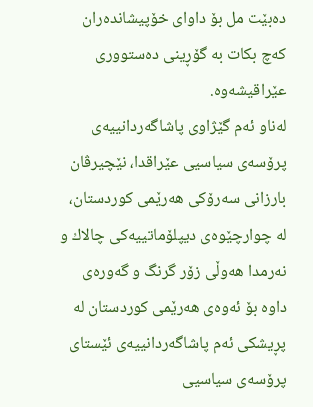دەبێت مل بۆ داوای خۆپیشاندەران كەچ بكات بە گۆڕینی دەستووری عێراقیشەوە.
لەناو ئەم گێژاوی پاشاگەردانییەی پرۆسەی سیاسیی عێراقدا، نێچیرڤان بارزانی سەرۆكی هەرێمی كوردستان، لە چوارچێوەی دیپلۆماتییەكی چالاك و نەرمدا هەوڵی زۆر گرنگ و گەورەی داوە بۆ ئەوەی هەرێمی كوردستان لە پڕیشكی ئەم پاشاگەردانییەی ئێستای پرۆسەی سیاسیی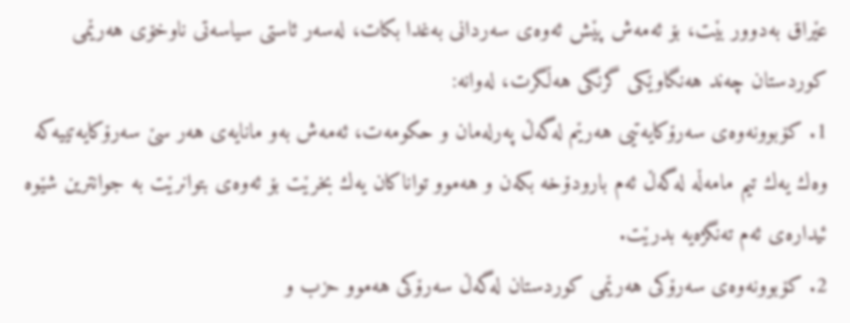عێراق بەدوور بێت، بۆ ئەمەش پێش ئەوەی سەردانی بەغدا بكات، لەسەر ئاستی سیاسەتی ناوخۆی هەرێمی كوردستان چەند هەنگاوێكی گرنگی هەڵگرت، لەوانە:
1. كۆبوونەوەی سەرۆكایەتیی هەرێم لەگەڵ پەرلەمان و حكومەت، ئەمەش بەو مانایەی هەر سێ سەرۆكایەتییەكە وەك یەك تیم مامەڵە لەگەڵ ئەم بارودۆخە بكەن و هەموو تواناكان یەك بخرێت بۆ ئەوەی بتوانرێت بە جوانترین شێوە ئیدارەی ئەم تەنگژەیە بدرێت.
2. كۆبوونەوەی سەرۆكی هەرێمی كوردستان لەگەڵ سەرۆكی هەموو حزب و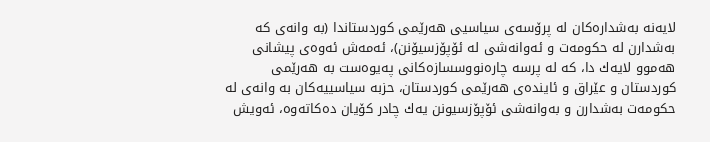لایەنە بەشدارەكان لە پرۆسەی سیاسیی هەرێمی كوردستاندا (بە وانەی كە بەشدارن لە حكومەت و ئەوانەشی لە ئۆپۆزسیۆنن)، ئەمەش ئەوەی پیشانی هەموو لایەك دا، كە لە پرسە چارەنووسسازەكانی پەیوەست بە هەرێمی كوردستان و عێراق و ئایندەی هەرێمی كوردستان، حزبە سیاسییەكان بە وانەی لە حكومەت بەشدارن و بەوانەشی ئۆپۆزسیونن یەك چادر كۆیان دەكاتەوە، ئەویش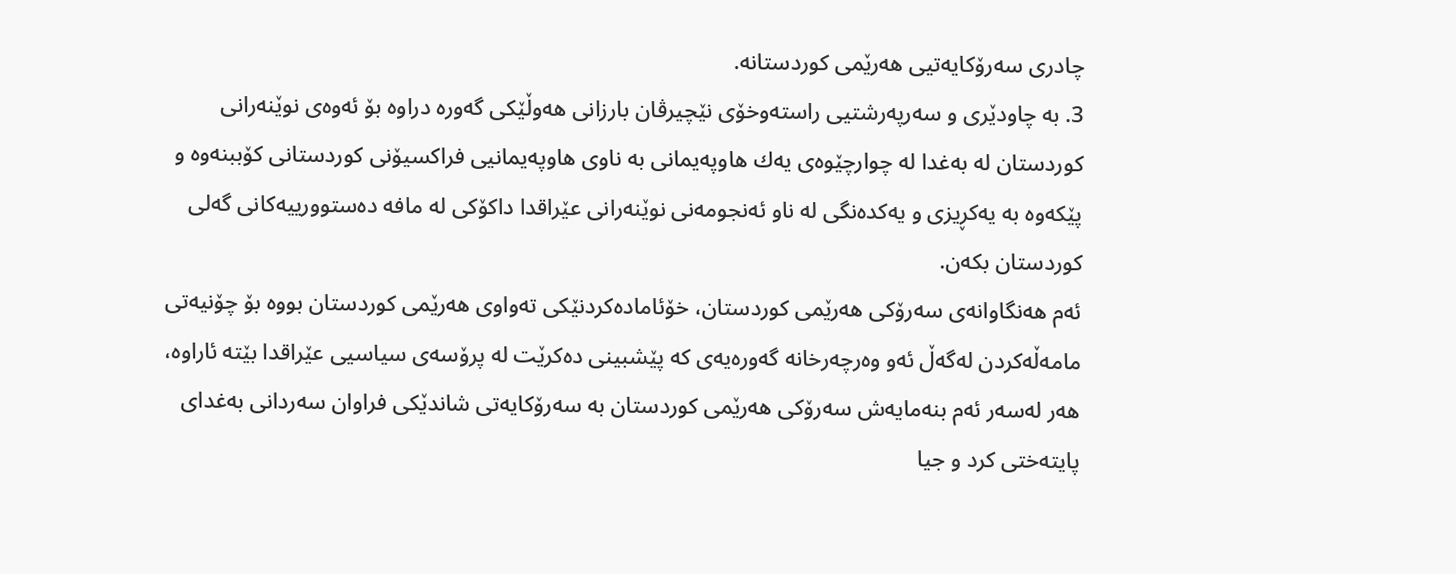چادری سەرۆكایەتیی هەرێمی كوردستانە.
3. بە چاودێری و سەرپەرشتیی راستەوخۆی نێچیرڤان بارزانی هەوڵێكی گەورە دراوە بۆ ئەوەی نوێنەرانی كوردستان لە بەغدا لە چوارچێوەی یەك هاوپەیمانی بە ناوی هاوپەیمانیی فراكسیۆنی كوردستانی كۆببنەوە و پێكەوە بە یەكڕیزی و یەكدەنگی لە ناو ئەنجومەنی نوێنەرانی عێراقدا داكۆكی لە مافە دەستوورییەكانی گەلی كوردستان بكەن.
ئەم هەنگاوانەی سەرۆكی هەرێمی كوردستان، خۆئامادەكردنێكی تەواوی هەرێمی كوردستان بووە بۆ چۆنیەتی مامەڵەكردن لەگەڵ ئەو وەرچەرخانە گەورەیەی كە پێشبینی دەكرێت لە پرۆسەی سیاسیی عێراقدا بێتە ئاراوە، هەر لەسەر ئەم بنەمایەش سەرۆكی هەرێمی كوردستان بە سەرۆكایەتی شاندێكی فراوان سەردانی بەغدای پایتەختی كرد و جیا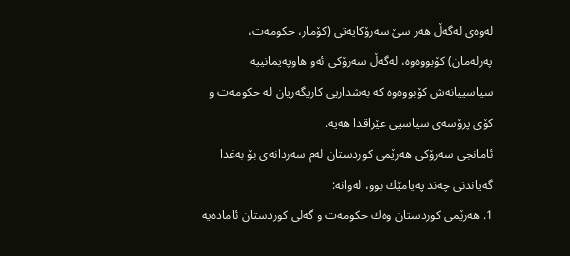لەوەی لەگەڵ هەر سێ سەرۆكایەتی (كۆمار، حكومەت، پەرلەمان) كۆبووەوە، لەگەڵ سەرۆكی ئەو هاوپەیمانییە سیاسییانەش كۆبووەوە كە بەشداریی كاریگەریان لە حكومەت و كۆی پرۆسەی سیاسیی عێراقدا هەیە.
ئامانجی سەرۆكی هەرێمی كوردستان لەم سەردانەی بۆ بەغدا گەیاندنی چەند پەیامێك بوو، لەوانە:
1. هەرێمی كوردستان وەك حكومەت و گەلی كوردستان ئامادەیە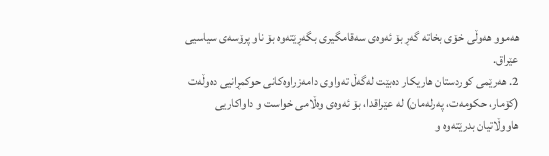هەموو هەوڵی خۆی بخاتە گەڕ بۆ ئەوەی سەقامگیری بگەڕێتەوە بۆ ناو پرۆسەی سیاسیی عێراق.
2. هەرێمی كوردستان هاریكار دەبێت لەگەڵ تەواوی دامەزراوەكانی حوكمڕانیی دەوڵەت (كۆمار، حكومەت، پەرلەمان) لە عێراقدا، بۆ ئەوەی وەڵامی خواست و داواكاریی هاووڵاتیان بدرێتەوە و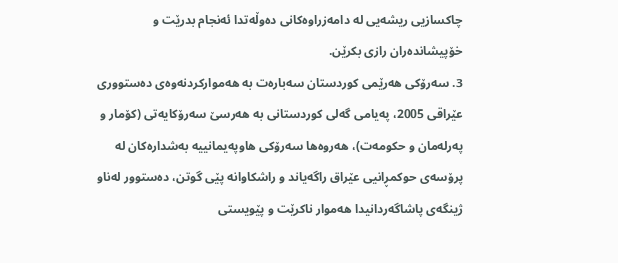چاكسازیی ریشەیی لە دامەزراوەكانی دەوڵەتدا ئەنجام بدرێت و خۆپیشاندەران رازی بكرێن.
3. سەرۆكی هەرێمی كوردستان سەبارەت بە هەمواركردنەوەی دەستووری عێراقی 2005، پەیامی گەلی كوردستانی بە هەرسێ سەرۆكایەتی (كۆمار و پەرلەمان و حكومەت)، هەروەها سەرۆكی هاوپەیمانییە بەشدارەكان لە پرۆسەی حوكمڕانیی عێراق راگەیاند و راشكاوانە پێی گوتن، دەستوور لەناو ژینگەی پاشاگەردانیدا هەموار ناكرێت و پێویستی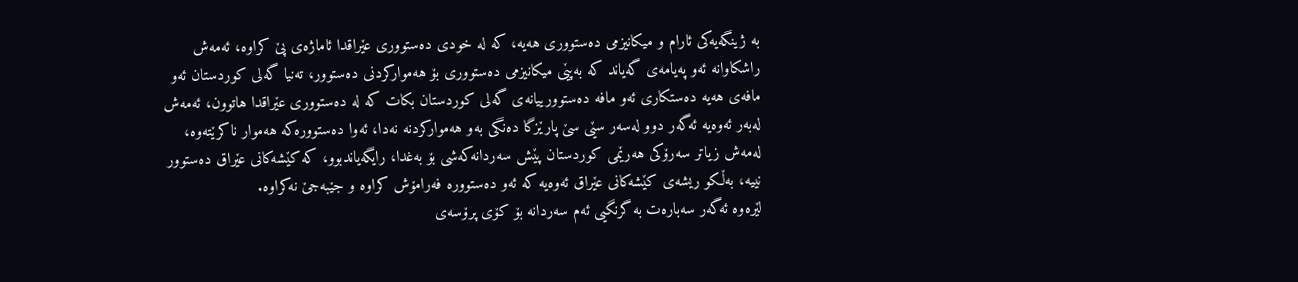بە ژینگەیەكی ئارام و میكانیزمی دەستووری هەیە، كە لە خودی دەستووری عێراقدا ئاماژەی پێ كراوە، ئەمەش راشكاوانە ئەو پەیامەی گەیاند كە بەپێی میكانیزمی دەستووری بۆ هەمواركردنی دەستوور، تەنیا گەلی كوردستان ئەو مافەی هەیە دەستكاری ئەو مافە دەستوورییانەی گەلی كوردستان بكات كە لە دەستووری عێراقدا هاتوون، ئەمەش لەبەر ئەوەیە ئەگەر دوو لەسەر سێی سێ پارێزگا دەنگی بەو هەمواركردنە نەدا، ئەوا دەستوورەكە هەموار ناكرێتەوە، لەمەش زیاتر سەرۆكی هەرێمی كوردستان پێش سەردانەكەشی بۆ بەغدا، رایگەیاندبوو، كە كێشەكانی عێراق دەستوور نییە، بەڵكو ریشەی كێشەكانی عێراق ئەوەیە كە ئەو دەستوورە فەرامۆش كراوە و جێبەجێ نەكراوە.
لێرەوە ئەگەر سەبارەت بە گرنگیی ئەم سەردانە بۆ كۆی پرۆسەی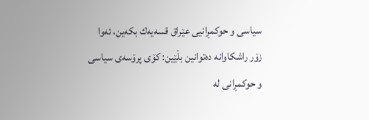سیاسی و حوكمڕانیی عێراق قسەیەك بكەین، ئەوا زۆر راشكاوانە دەتوانین بڵێین: كۆی پرۆسەی سیاسی و حوكمڕانی لە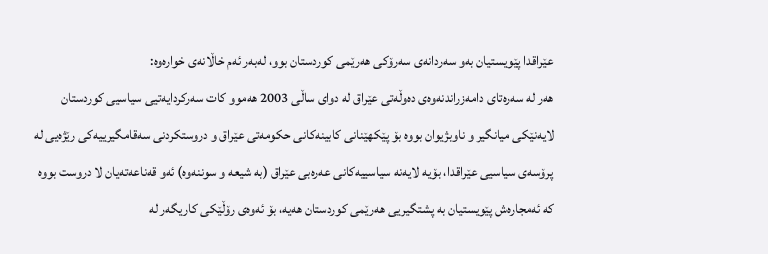عێراقدا پێویستیان بەو سەردانەی سەرۆكی هەرێمی كوردستان بوو، لەبەر ئەم خاڵانەی خوارەوە:
هەر لە سەرەتای دامەزراندنەوەی دەوڵەتی عێراق لە دوای ساڵی 2003 هەموو كات سەركردایەتیی سیاسیی كوردستان لایەنێكی میانگیر و ناوبژیوان بووە بۆ پێكهێنانی كابینەكانی حكومەتی عێراق و دروستكردنی سەقامگیرییەكی رێژەیی لە پرۆسەی سیاسیی عێراقدا، بۆیە لایەنە سیاسییەكانی عەرەبی عێراق (بە شیعە و سوننەوە) ئەو قەناعەتەیان لا دروست بووە كە ئەمجارەش پێویستیان بە پشتگیریی هەرێمی كوردستان هەیە، بۆ ئەوەی رۆڵێكی كاریگەر لە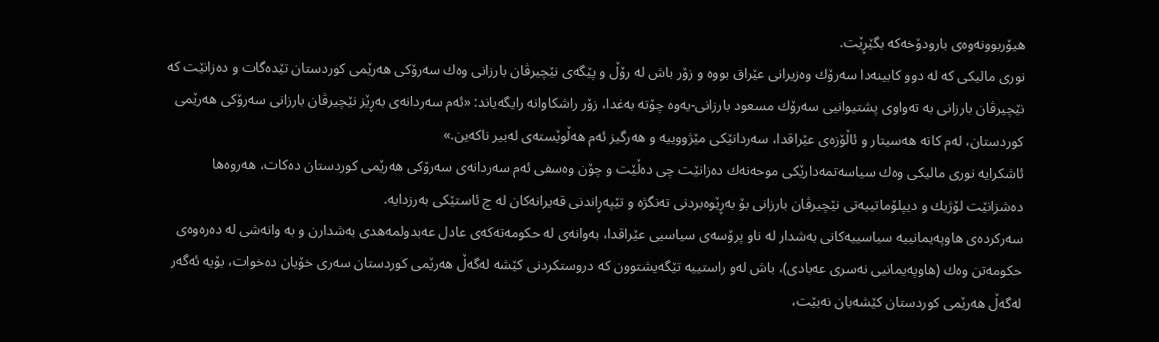هیۆربوونەوەی بارودۆخەكە بگێڕێت.
نوری مالیكی كە لە دوو كابینەدا سەرۆك وەزیرانی عێراق بووە و زۆر باش لە رۆڵ و پێگەی نێچیرڤان بارزانی وەك سەرۆكی هەرێمی كوردستان تێدەگات و دەزانێت كە نێچیرڤان بارزانی بە تەواوی پشتیوانیی سەرۆك مسعود بارزانی-یەوە چۆتە بەغدا، زۆر راشكاوانە رایگەیاند: «ئەم سەردانەی بەڕێز نێچیرڤان بارزانی سەرۆكی هەرێمی كوردستان، لەم كاتە هەسیتار و ئاڵۆزەی عێراقدا، سەردانێكی مێژووییە و هەرگیز ئەم هەڵوێستەی لەبیر ناكەین.»
ئاشكرایە نوری مالیكی وەك سیاسەتمەدارێكی موحەنەك دەزانێت چی دەڵێت و چۆن وەسفی ئەم سەردانەی سەرۆكی هەرێمی كوردستان دەكات، هەروەها دەشزانێت لۆژیك و دیپلۆماتییەتی نێچیرڤان بارزانی بۆ بەڕێوەبردنی تەنگژە و تێپەڕاندنی قەیرانەكان لە چ ئاستێكی بەرزدایە.
سەركردەی هاوپەیمانییە سیاسییەكانی بەشدار لە ناو پرۆسەی سیاسیی عێراقدا، بەوانەی لە حكومەتەكەی عادل عەبدولمەهدی بەشدارن و بە وانەشی لە دەرەوەی حكومەتن وەك (هاوپەیمانیی نەسری عەبادی)، باش لەو راستییە تێگەیشتوون كە دروستكردنی كێشە لەگەڵ هەرێمی كوردستان سەری خۆیان دەخوات، بۆیە ئەگەر لەگەڵ هەرێمی كوردستان كێشەیان نەبێت،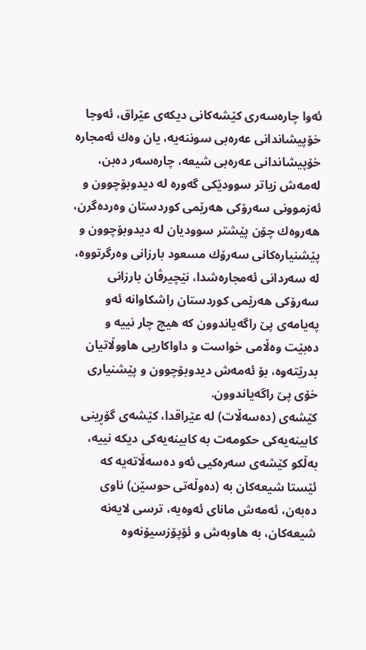ئەوا چارەسەری كێشەكانی دیكەی عێراق، ئەوجا خۆپیشاندانی عەرەبی سوننەیە، یان وەك ئەمجارە خۆپیشاندانی عەرەبی شیعە، چارەسەر دەبن، لەمەش زیاتر سوودێكی گەورە لە دیدوبۆچوون و ئەزموونی سەرۆكی هەرێمی كوردستان وەردەگرن، هەروەك چۆن پێشتر سوودیان لە دیدوبۆچوون و پێشنیارەكانی سەرۆك مسعود بارزانی وەرگرتووە، لە سەردانی ئەمجارەشدا، نێچیرڤان بارزانی سەرۆكی هەرێمی كوردستان راشكاوانە ئەو پەیامەی پێ راگەیاندوون كە هیچ چار نییە و دەبێت وەڵامی خواست و داواكاریی هاووڵاتیان بدرێتەوە، بۆ ئەمەش دیدوبۆچوون و پێشنیاری خۆی پێ راگەیاندوون.
كێشەی (دەسەڵات) لە عێراقدا، كێشەی گۆڕینی كابینەیەكی حكومەت بە كابینەیەكی دیكە نییە، بەڵكو كێشەی سەرەكیی ئەو دەسەڵاتەیە كە ئێستا شیعەكان بە (دەوڵەتی حوسێن) ناوی دەبەن، ئەمەش مانای ئەوەیە، ترسی لایەنە شیعەكان، بە هاوبەش و ئۆپۆزسیۆنەوە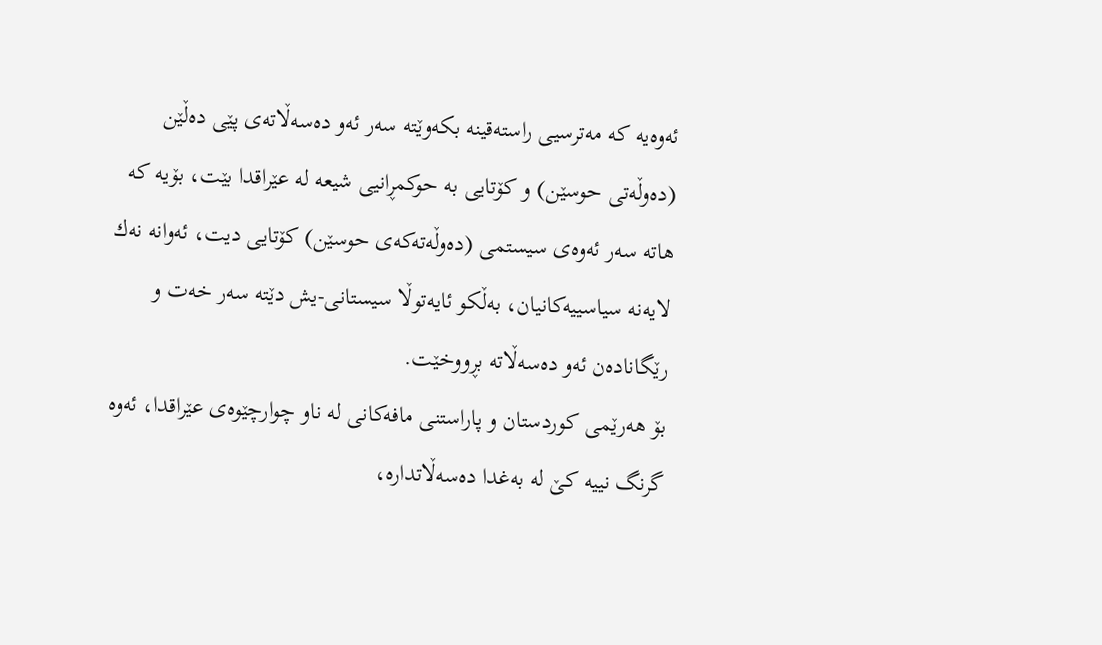ئەوەیە كە مەترسیی راستەقینە بكەوێتە سەر ئەو دەسەڵاتەی پێی دەڵێن (دەوڵەتی حوسێن) و كۆتایی بە حوكمڕانیی شیعە لە عێراقدا بێت، بۆیە كە هاتە سەر ئەوەی سیستمی (دەوڵەتەكەی حوسێن) كۆتایی دیت، ئەوانە نەك لایەنە سیاسییەكانیان، بەڵكو ئایەتوڵا سیستانی-یش دێتە سەر خەت و رێگانادەن ئەو دەسەڵاتە بڕووخێت.
بۆ هەرێمی كوردستان و پاراستنی مافەكانی لە ناو چوارچێوەی عێراقدا، ئەوە گرنگ نییە كێ لە بەغدا دەسەڵاتدارە،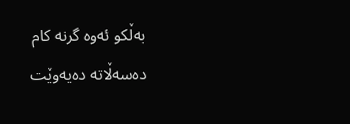بەڵكو ئەوە گرنە كام دەسەڵاتە دەیەوێت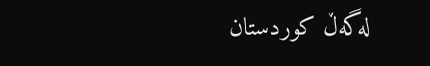لەگەڵ كوردستان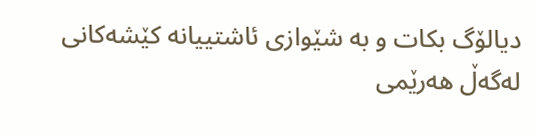دیالۆگ بكات و بە شێوازی ئاشتییانە كێشەكانی لەگەڵ هەرێمی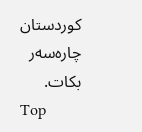كوردستان چارەسەر بكات.
Top